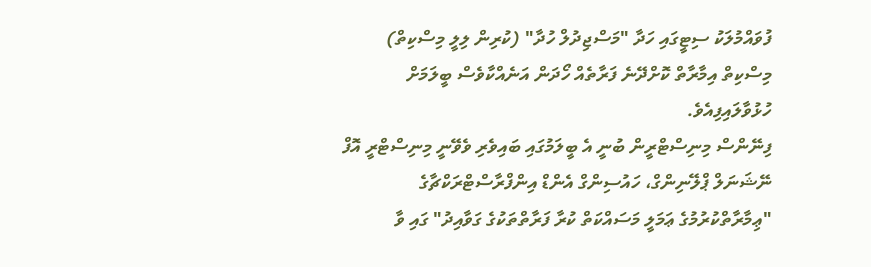ފުވައްމުލަކު ސިޓީގައި ހަދާ "މަސްޖިދުލް ހުދާ" (ކުރިން ލިލީ މިސްކިތް) މިސްކިތް އިމާރާތް ކޮށްދޭނެ ފަރާތެއް ހޯދަން އަނެއްކާވެސް ބީލަމަށް ހުޅުވާލައިފިއެވެ.
ފިނޭންސް މިނިސްޓްރީން ބުނީ އެ ބީލަމުގައި ބައިވެރި ވެވޭނީ މިނިސްޓްރީ އޮފް ނޭޝަނަލް ޕްލޭނިންގް، ހައުސިންގް އެންޑް އިންފްރާސްޓްރަކްޗާގެ "ޢިމާރާތްކުރުމުގެ ޢަމަލީ މަސައްކަތް ކުރާ ފަރާތްތަކުގެ ގަވާއިދު" ގައި ވާ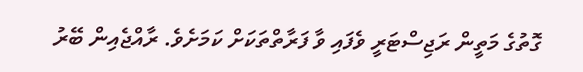ގޮތުގެ މަތީން ރަޖިސްޓަރީ ވެފައި ވާ ފަރާތްތަކަށް ކަމަށެވެ. ރާއްޖެއިން ބޭރު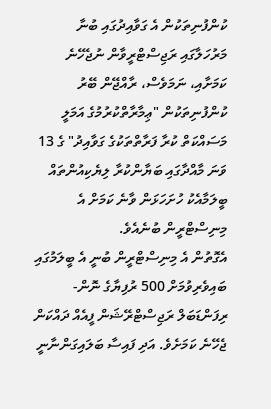ކުންފުނިތަކުން އެ ގަވާއިދުގައި ބުނާ މަރުހަލާގައި ރަޖިސްޓްރީވާން ނުޖެހޭނެ ކަމަށާއި، ނަމަވެސް، ރާއްޖޭން ބޭރު ކުންފުނިތަކުން "ޢިމާރާތްކުރުމުގެ އަމަލީ މަސައްކަތް ކުރާ ފަރާތްތަކުގެ ގަވާއިދު" ގެ 13 ވަނަ މާއްދާގައި ބަޔާންކުރާ ލިޔެކިއުންތައް ބީލަމާއެކު ހުށަހަޅަން ވާނެ ކަމަށް އެ މިނިސްޓްރީން ބުނެއެވެ.
އެގޮތުން އެ މިނިސްޓްރީން ބުނީ އެ ބީލަމުގައި ބައިވެރިވުމަށް 500 ރުފިޔާގެ ނޮން-ރިފަންޑަބަލް ރަޖިސްޓްރޭޝަން ފީއެއް ދައްކަން ޖެހޭނެ ކަމަށެވެ. އަދި ފައިސާ ބަލައިގަންނާނީ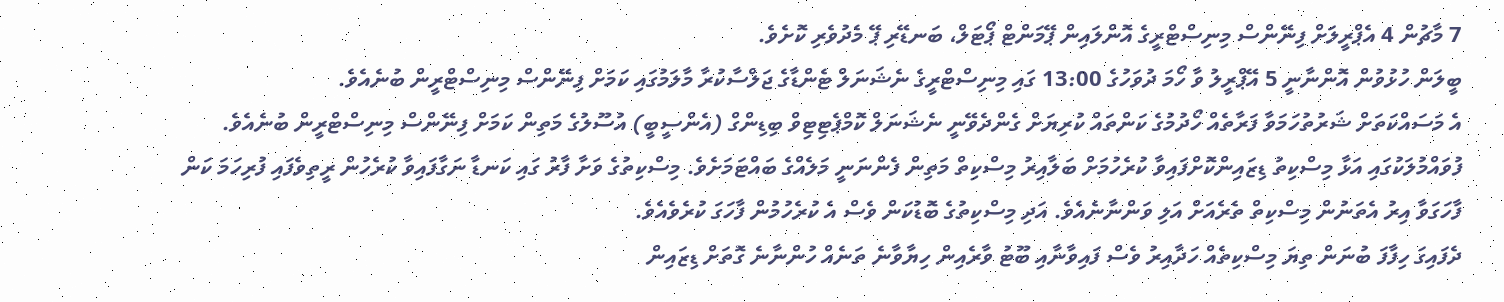7 މާޗުން 4 އެޕްރީލަށް ފިނޭންސް މިނިސްޓްރީގެ އޮންލައިން ޕޭމަންޓް ޕޯޓަލް، ބަނޑޭރި ޕޭ މެދުވެރި ކޮށެވެ.
ބީލަން ހުޅުވުން އޮންނާނީ 5 އޭޕްރީލު ވާ ހޯމަ ދުވަހުގެ 13:00 ގައި މިނިސްޓްރީގެ ނެޝަނަލް ޓެންޑާގެ ޖަލްސާކުރާ މާލަމުގައި ކަމަށް ފިނޭންސް މިނިސްޓްރީން ބުނެއެވެ.
އެ މަސައްކަތަށް ޝަރުތުހަމަވާ ފަރާތެއް ހޯދުމުގެ ކަންތައް ކުރިޔަށް ގެންދެވޭނީ ނެޝަނަލް ކޮމްޕެޓިޓިވް ބިޑިންގް (އެންސީބީ) އުސޫލުގެ މަތިން ކަމަށް ފިނޭންސް މިނިސްޓްރީން ބުނެއެވެ.
ފުވައްމުލަކުގައި އަޅާ މިސްކިތު ޑިޒައިންކޮށްފައިވާ ކުރެހުމަށް ބަލާއިރު މިސްކިތް މަތިން ފެންނަނީ މަލެއްގެ ބައްޓަމަށެވެ. މިސްކިތުގެ ވަށާ ފާރު ގައި ކަނޑާ ނަގާފައިވާ ކުރެހުން ރީތިވެފައި ފުރިހަމަ ކަން ފާހަގަވާ އިރު އެތަނުން މިސްކިތް ތެރެއަށް އަލި ވަންނާނެއެވެ. އަދި މިސްކިތުގެ ބޮޑުކަން ވެސް އެ ކުރެހުމުން ފާހަގަ ކުރެވެއެވެ.
ދެފައިގަ ހިފާފަ ބުނަން ތިޔަ މިސްކިތެއް ހަދާއިރު ވެސް ފައިވާނާއި ބޫޓު ވާރެއިން ހިޔާވާނެ ތަނެއް ހުންނާނެ ގޮތަށް ޑިޒައިން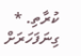ކުރާތި. * ގިނަފަހަރަށް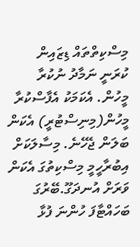މިސްކިތްތައް ޑިޒައިން ކުރަނީ ނަމާދު ނުކުރާ މީހުން. އެކަމަކު އެފާސްކުރާ މީހުން(މިނިސްޓުރީ) އެކަން ބަލަން ޖެހޭނެ. މިސާލަކަށް އިބުރާހީމީ މިސްކިތުގަ އެކަން ވަރަށް އުނދަގޫ.ބޭރުގަ ބަހައްޓާފަ ހުންނަ ފުޅާ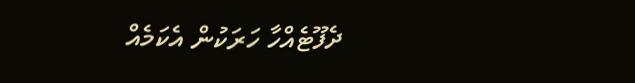ދެފޫޓެއްހާ ހަރަކުން އެކަމެއް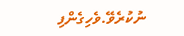ނުކުރެވޭ.ވެހިގެންފި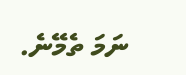ނަމަ ތެމޭނެ.